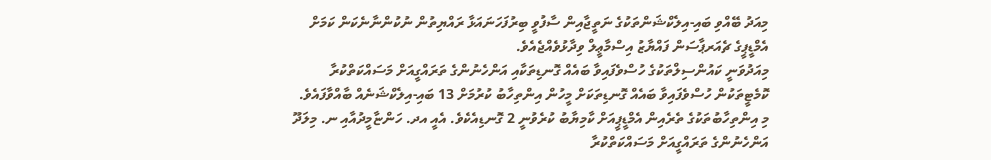މިއަދު ބޭއްވި ބައި-އިލެކްޝަންތަކުގެ ނަތީޖާއިން ސާފުވީ ބިރުފަހަނައަޅާ ރައްޔިތުން ނުކުންނާނެކަން ކަމަށް އެމްޑީޕީގެ ޗެއަރޕާސަން ފައްޔާޒު އިސްމާޢީލް ވިދާޅުވެއްޖެއެވެ.
މިއަދުވަނީ ކައުންސިލްތަކުގެ ހުސްވެފައިވާ ބައެއް ގޮނޑިތަކާއި އަންހެނުންގެ ތަރައްގީއަށް މަސައްކަތްކުރާ ކޮމެޓީތަކުން ހުސްވެފައިވާ ބައެއް ގޮނޑިތަކަށް މީހުން އިންތިހާބު ކުރުމަށް 13 ބައި-އިލެކްޝަނެއް ބާއްވާފައެވެ.
މި އިންތިހާބުތަކުގެ ތެރެއިން އެމްޑީޕީއަށް ކާމިޔާބު ކުރެވުނީ 2 ގޮނޑިއެކެވެ. އެއީ އދ. ހަންޏާމީދުއާއި ނ. މިލަދޫ އަންހެނުންގެ ތަރައްގީއަށް މަސައްކަތްކުރާ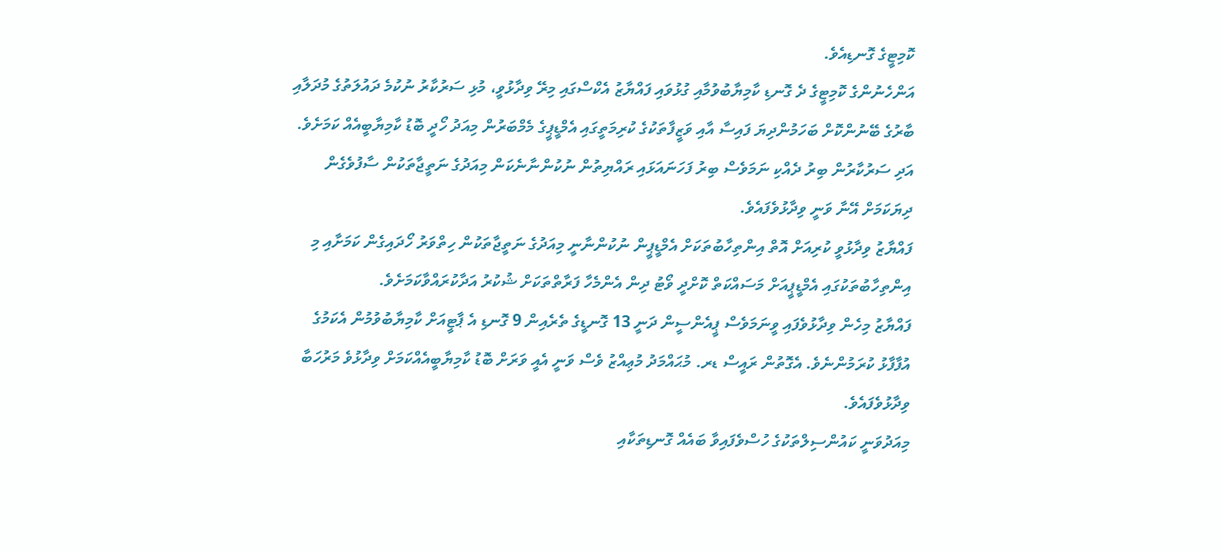ކޮމިޓީގެ ގޮނޑިއެވެ.
އަންހެނުންގެ ކޮމިޓީގެ ދެ ގޮނޑި ކާމިޔާބުވުމާއި ގުޅުވައި ފައްޔާޒު އެކްސްގައި މިރޭ ވިދާޅުވީ، މުޅި ސަރުކާރު ނުކުމެ ދައުލަތުގެ މުދަލާއި ބާރުގެ ބޭނުންކޮށް ބަހަމުންދިޔަ ފައިސާ އާއި ވަޒީފާތަކުގެ ކުރިމަތީގައި އެމްޑީޕީގެ މެމްބަރުން މިއަދު ހޯދީ ބޮޑު ކާމިޔާބީއެއް ކަމަށެވެ.
އަދި ސަރުކާރުން ބިރު ދެއްކި ނަމަވެސް ބިރު ފަހަނައަޅައި ރައްޔިތުން ނުކުންނާނެކަން މިއަދުގެ ނަތީޖާތަކުން ސާފުވެގެން ދިޔަކަމަށް އޭނާ ވަނީ ވިދާޅުވެފައެވެ.
ފައްޔާޒު ވިދާޅުވީ ކުރިއަށް އޮތް އިންތިހާބުތަކަށް އެމްޑީޕީން ނުކުންނާނީ މިއަދުގެ ނަތީޖާތަކުން ހިތްވަރު ހޯދައިގެން ކަމަށާއި މި އިންތިހާބުތަކުގައި އެމްޑީޕީއަށް މަސައްކަތް ކޮށްދީ ވޯޓު ދިން އެންމެހާ ފަރާތްތަކަށް ޝުކުރު އަދާކުރައްވާކަމަށެވެ.
ފައްޔާޒު މިހެން ވިދާޅުވެފައި ވީނަމަވެސް ޕީއެންސީން ދަނީ 13 ގޮނޑީގެ ތެރެއިން 9 ގޮނޑި އެ ޕާޓީއަށް ކާމިޔާބުވުމުން އެކަމުގެ އުފާފާޅު ކުރަމުންނެވެ. އެގޮތުން ރައީސް ޑރ. މުޙައްމަދު މުޢިއްޒު ވެސް ވަނީ އެއީ ވަރަށް ބޮޑު ކާމިޔާބީއެއްކަމަށް ވިދާޅުވެ މަރުހަބާ ވިދާޅުވެފައެވެ.
މިއަދުވަނީ ކައުންސިލްތަކުގެ ހުސްވެފައިވާ ބައެއް ގޮނޑިތަކާއި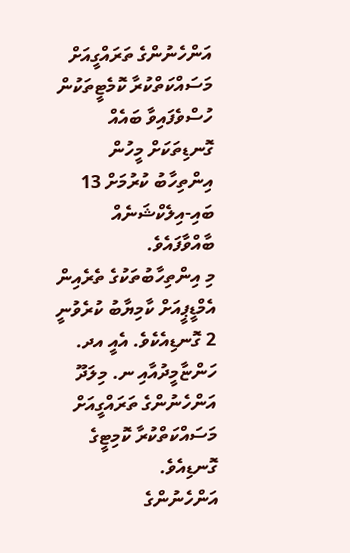އަންހެނުންގެ ތަރައްގީއަށް މަސައްކަތްކުރާ ކޮމެޓީތަކުން ހުސްވެފައިވާ ބައެއް ގޮނޑިތަކަށް މީހުން އިންތިހާބު ކުރުމަށް 13 ބައި-އިލެކްޝަނެއް ބާއްވާފައެވެ.
މި އިންތިހާބުތަކުގެ ތެރެއިން އެމްޑީޕީއަށް ކާމިޔާބު ކުރެވުނީ 2 ގޮނޑިއެކެވެ. އެއީ އދ. ހަންޏާމީދުއާއި ނ. މިލަދޫ އަންހެނުންގެ ތަރައްގީއަށް މަސައްކަތްކުރާ ކޮމިޓީގެ ގޮނޑިއެވެ.
އަންހެނުންގެ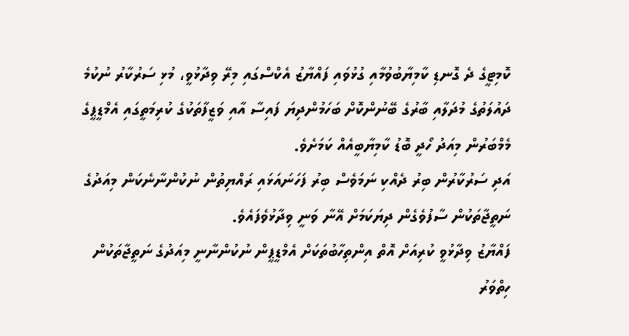ކޮމިޓީގެ ދެ ގޮނޑި ކާމިޔާބުވުމާއި ގުޅުވައި ފައްޔާޒު އެކްސްގައި މިރޭ ވިދާޅުވީ، މުޅި ސަރުކާރު ނުކުމެ ދައުލަތުގެ މުދަލާއި ބާރުގެ ބޭނުންކޮށް ބަހަމުންދިޔަ ފައިސާ އާއި ވަޒީފާތަކުގެ ކުރިމަތީގައި އެމްޑީޕީގެ މެމްބަރުން މިއަދު ހޯދީ ބޮޑު ކާމިޔާބީއެއް ކަމަށެވެ.
އަދި ސަރުކާރުން ބިރު ދެއްކި ނަމަވެސް ބިރު ފަހަނައަޅައި ރައްޔިތުން ނުކުންނާނެކަން މިއަދުގެ ނަތީޖާތަކުން ސާފުވެގެން ދިޔަކަމަށް އޭނާ ވަނީ ވިދާޅުވެފައެވެ.
ފައްޔާޒު ވިދާޅުވީ ކުރިއަށް އޮތް އިންތިހާބުތަކަށް އެމްޑީޕީން ނުކުންނާނީ މިއަދުގެ ނަތީޖާތަކުން ހިތްވަރު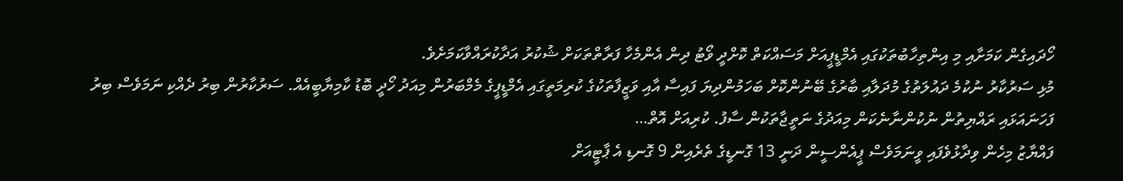ހޯދައިގެން ކަމަށާއި މި އިންތިހާބުތަކުގައި އެމްޑީޕީއަށް މަސައްކަތް ކޮށްދީ ވޯޓު ދިން އެންމެހާ ފަރާތްތަކަށް ޝުކުރު އަދާކުރައްވާކަމަށެވެ.
މުޅި ސަރުކާރު ނުކުމެ ދައުލަތުގެ މުދަލާއި ބާރުގެ ބޭނުންކޮށް ބަހަމުންދިޔަ ފައިސާ އާއި ވަޒީފާތަކުގެ ކުރިމަތީގައި އެމްޑީޕީގެ މެމްބަރުން މިއަދު ހޯދީ ބޮޑު ކާމިޔާބީއެއް. ސަރުކާރުން ބިރު ދެއްކި ނަމަވެސް ބިރު ފަހަނައަޅައި ރައްޔިތުން ނުކުންނާނެކަން މިއަދުގެ ނަތީޖާތަކުން ސާފު. ކުރިއަށް އޮތް…
ފައްޔާޒު މިހެން ވިދާޅުވެފައި ވީނަމަވެސް ޕީއެންސީން ދަނީ 13 ގޮނޑީގެ ތެރެއިން 9 ގޮނޑި އެ ޕާޓީއަށް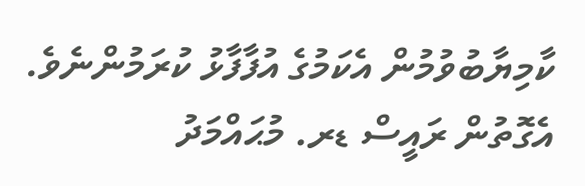ކާމިޔާބުވުމުން އެކަމުގެ އުފާފާޅު ކުރަމުންނެވެ. އެގޮތުން ރައީސް ޑރ. މުޙައްމަދު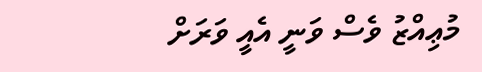މުޢިއްޒު ވެސް ވަނީ އެއީ ވަރަށް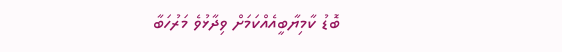ބޮޑު ކާމިޔާބީއެއްކަމަށް ވިދާޅުވެ މަރުހަބާ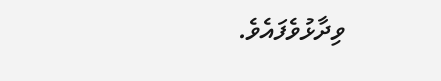ވިދާޅުވެފައެވެ.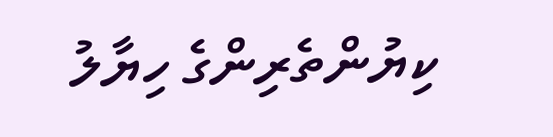ކިޔުންތެރިންގެ ހިޔާލު